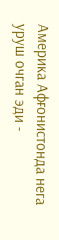Америка Афғонистонда нега уруш очган эди -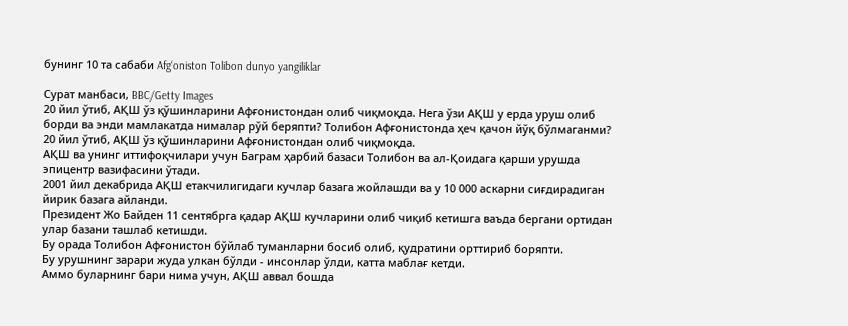бунинг 10 та сабаби Afg‘oniston Tolibon dunyo yangiliklar

Сурат манбаси, BBC/Getty Images
20 йил ўтиб, АҚШ ўз қўшинларини Афғонистондан олиб чиқмоқда. Нега ўзи АҚШ у ерда уруш олиб борди ва энди мамлакатда нималар рўй беряпти? Толибон Афғонистонда ҳеч қачон йўқ бўлмаганми?
20 йил ўтиб, АҚШ ўз қўшинларини Афғонистондан олиб чиқмоқда.
АҚШ ва унинг иттифоқчилари учун Баграм ҳарбий базаси Толибон ва ал-Қоидага қарши урушда эпицентр вазифасини ўтади.
2001 йил декабрида АҚШ етакчилигидаги кучлар базага жойлашди ва у 10 000 аскарни сиғдирадиган йирик базага айланди.
Президент Жо Байден 11 сентябрга қадар АҚШ кучларини олиб чиқиб кетишга ваъда бергани ортидан улар базани ташлаб кетишди.
Бу орада Толибон Афғонистон бўйлаб туманларни босиб олиб, қудратини орттириб боряпти.
Бу урушнинг зарари жуда улкан бўлди - инсонлар ўлди, катта маблағ кетди.
Аммо буларнинг бари нима учун, АҚШ аввал бошда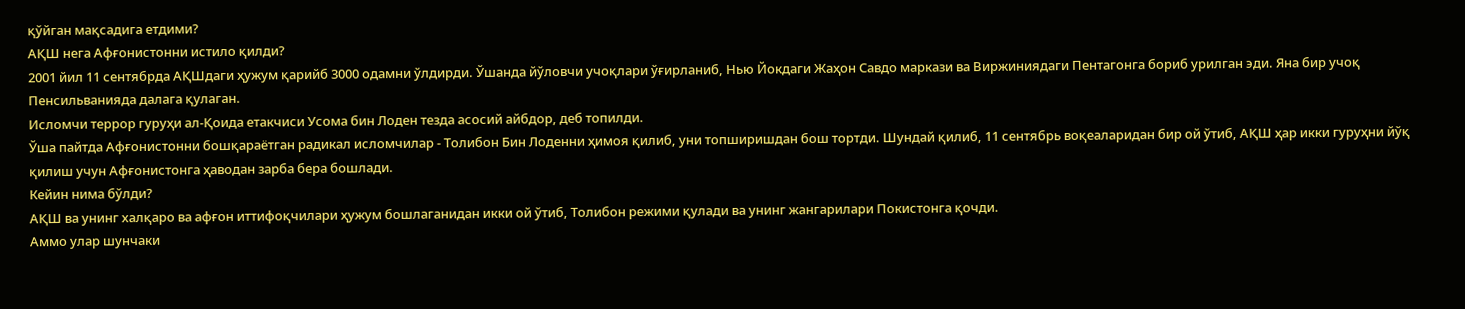қўйган мақсадига етдими?
АҚШ нега Афғонистонни истило қилди?
2001 йил 11 сентябрда АҚШдаги ҳужум қарийб 3000 одамни ўлдирди. Ўшанда йўловчи учоқлари ўғирланиб, Нью Йокдаги Жаҳон Савдо маркази ва Виржиниядаги Пентагонга бориб урилган эди. Яна бир учоқ Пенсильванияда далага қулаган.
Исломчи террор гуруҳи ал-Қоида етакчиси Усома бин Лоден тезда асосий айбдор, деб топилди.
Ўша пайтда Афғонистонни бошқараётган радикал исломчилар - Толибон Бин Лоденни ҳимоя қилиб, уни топширишдан бош тортди. Шундай қилиб, 11 сентябрь воқеаларидан бир ой ўтиб, АҚШ ҳар икки гуруҳни йўқ қилиш учун Афғонистонга ҳаводан зарба бера бошлади.
Кейин нима бўлди?
АҚШ ва унинг халқаро ва афғон иттифоқчилари ҳужум бошлаганидан икки ой ўтиб, Толибон режими қулади ва унинг жангарилари Покистонга қочди.
Аммо улар шунчаки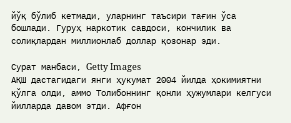йўқ бўлиб кетмади, уларнинг таъсири тағин ўса бошлади. Гуруҳ наркотик савдоси, кончилик ва солиқлардан миллионлаб доллар қозонар эди.

Сурат манбаси, Getty Images
АҚШ дастагидаги янги ҳукумат 2004 йилда ҳокимиятни қўлга олди, аммо Толибоннинг қонли ҳужумлари келгуси йилларда давом этди. Афғон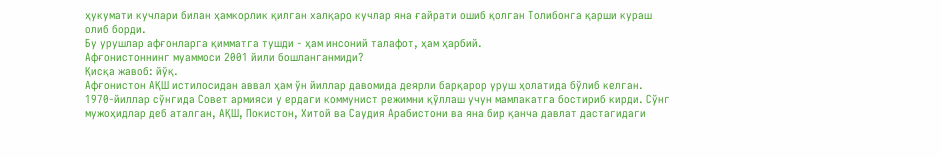ҳукумати кучлари билан ҳамкорлик қилган халқаро кучлар яна ғайрати ошиб қолган Толибонга қарши кураш олиб борди.
Бу урушлар афғонларга қимматга тушди - ҳам инсоний талафот, ҳам ҳарбий.
Афғонистоннинг муаммоси 2001 йили бошланганмиди?
Қисқа жавоб: йўқ.
Афғонистон АҚШ истилосидан аввал ҳам ўн йиллар давомида деярли барқарор уруш ҳолатида бўлиб келган.
1970-йиллар сўнгида Совет армияси у ердаги коммунист режимни қўллаш учун мамлакатга бостириб кирди. Сўнг мужоҳидлар деб аталган, АҚШ, Покистон, Хитой ва Саудия Арабистони ва яна бир қанча давлат дастагидаги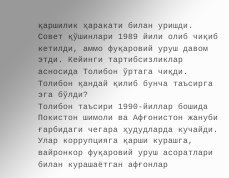қаршилик ҳаракати билан уришди.
Совет қўшинлари 1989 йили олиб чиқиб кетилди, аммо фуқаровий уруш давом этди. Кейинги тартибсизликлар асносида Толибон ўртага чиқди.
Толибон қандай қилиб бунча таъсирга эга бўлди?
Толибон таъсири 1990-йиллар бошида Покистон шимоли ва Афғонистон жануби ғарбидаги чегара ҳудудларда кучайди. Улар коррупцияга қарши курашга, вайронкор фуқаровий уруш асоратлари билан курашаётган афғонлар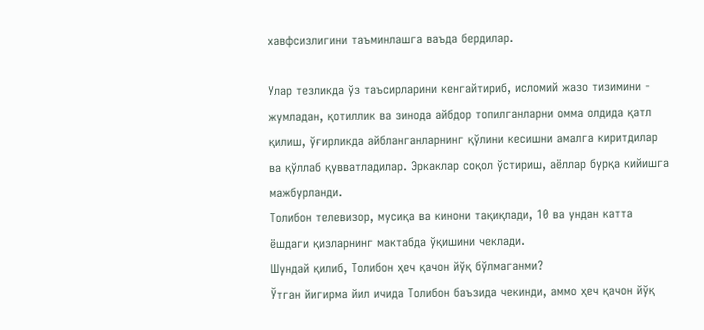хавфсизлигини таъминлашга ваъда бердилар.

Улар тезликда ўз таъсирларини кенгайтириб, исломий жазо тизимини - жумладан, қотиллик ва зинода айбдор топилганларни омма олдида қатл қилиш, ўғирликда айбланганларнинг қўлини кесишни амалга киритдилар ва қўллаб қувватладилар. Эркаклар соқол ўстириш, аёллар бурқа кийишга мажбурланди.
Толибон телевизор, мусиқа ва кинони тақиқлади, 10 ва ундан катта ёшдаги қизларнинг мактабда ўқишини чеклади.
Шундай қилиб, Толибон ҳеч қачон йўқ бўлмаганми?
Ўтган йигирма йил ичида Толибон баъзида чекинди, аммо ҳеч қачон йўқ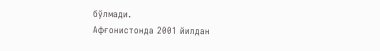бўлмади.
Афғонистонда 2001 йилдан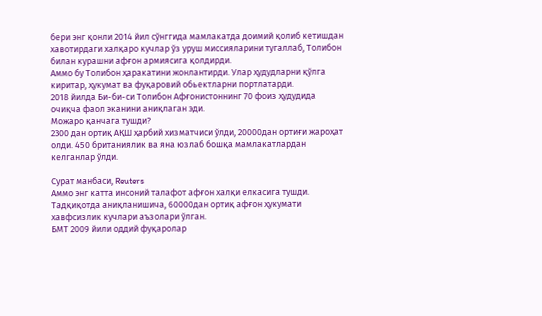бери энг қонли 2014 йил сўнггида мамлакатда доимий қолиб кетишдан хавотирдаги халқаро кучлар ўз уруш миссияларини тугаллаб, Толибон билан курашни афғон армиясига қолдирди.
Аммо бу Толибон ҳаракатини жонлантирди. Улар ҳудудларни қўлга киритар, ҳукумат ва фуқаровий обьектларни портлатарди.
2018 йилда Би-би-си Толибон Афғонистоннинг 70 фоиз ҳудудида очиқча фаол эканини аниқлаган эди.
Можаро қанчага тушди?
2300 дан ортиқ АҚШ ҳарбий хизматчиси ўлди, 20000дан ортиғи жароҳат олди. 450 британиялик ва яна юзлаб бошқа мамлакатлардан келганлар ўлди.

Сурат манбаси, Reuters
Аммо энг катта инсоний талафот афғон халқи елкасига тушди. Тадқиқотда аниқланишича, 60000дан ортиқ афғон ҳукумати хавфсизлик кучлари аъзолари ўлган.
БМТ 2009 йили оддий фуқаролар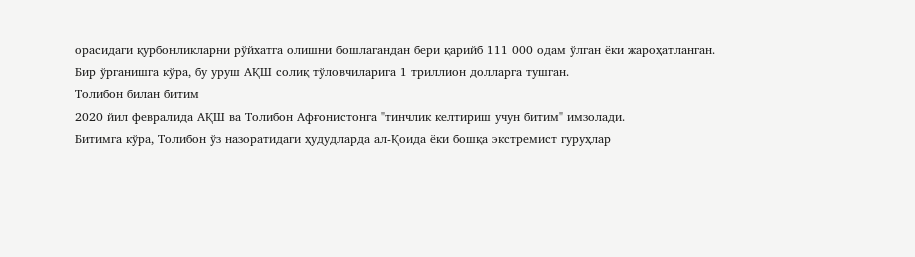орасидаги қурбонликларни рўйхатга олишни бошлагандан бери қарийб 111 000 одам ўлган ёки жароҳатланган.
Бир ўрганишга кўра, бу уруш АҚШ солиқ тўловчиларига 1 триллион долларга тушган.
Толибон билан битим
2020 йил февралида АҚШ ва Толибон Афғонистонга "тинчлик келтириш учун битим" имзолади.
Битимга кўра, Толибон ўз назоратидаги ҳудудларда ал-Қоида ёки бошқа экстремист гуруҳлар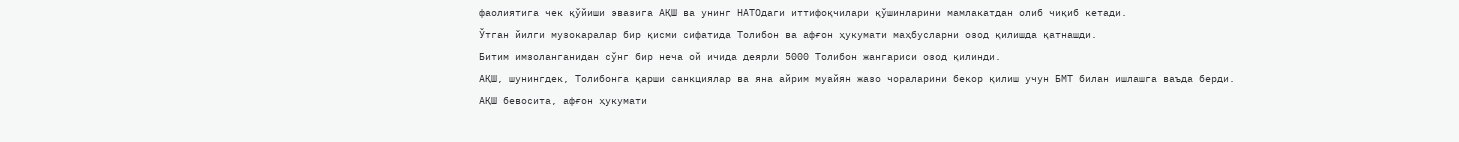фаолиятига чек қўйиши эвазига АҚШ ва унинг НАТОдаги иттифоқчилари қўшинларини мамлакатдан олиб чиқиб кетади.
Ўтган йилги музокаралар бир қисми сифатида Толибон ва афғон ҳукумати маҳбусларни озод қилишда қатнашди.
Битим имзоланганидан сўнг бир неча ой ичида деярли 5000 Толибон жангариси озод қилинди.
АҚШ, шунингдек, Толибонга қарши санкциялар ва яна айрим муайян жазо чораларини бекор қилиш учун БМТ билан ишлашга ваъда берди.
АҚШ бевосита, афғон ҳукумати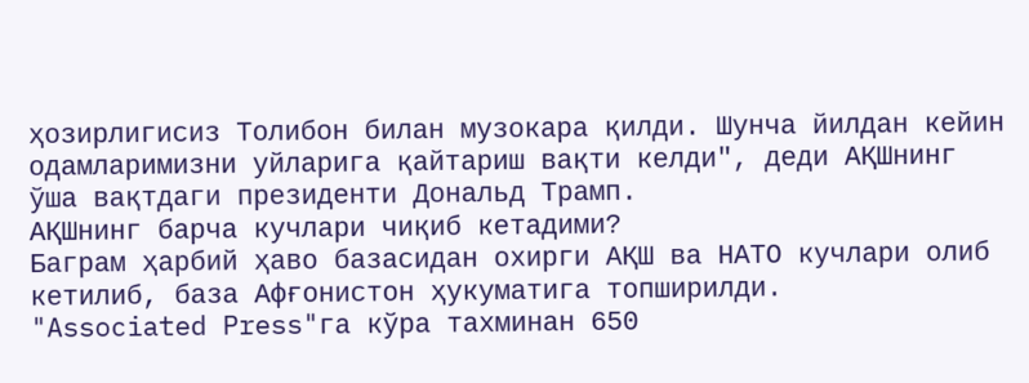ҳозирлигисиз Толибон билан музокара қилди. Шунча йилдан кейин одамларимизни уйларига қайтариш вақти келди", деди АҚШнинг ўша вақтдаги президенти Дональд Трамп.
АҚШнинг барча кучлари чиқиб кетадими?
Баграм ҳарбий ҳаво базасидан охирги АҚШ ва НАТО кучлари олиб кетилиб, база Афғонистон ҳукуматига топширилди.
"Associated Press"га кўра тахминан 650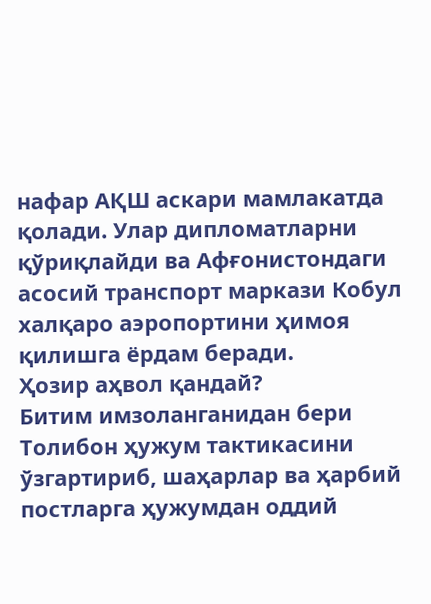нафар АҚШ аскари мамлакатда қолади. Улар дипломатларни қўриқлайди ва Афғонистондаги асосий транспорт маркази Кобул халқаро аэропортини ҳимоя қилишга ёрдам беради.
Ҳозир аҳвол қандай?
Битим имзоланганидан бери Толибон ҳужум тактикасини ўзгартириб, шаҳарлар ва ҳарбий постларга ҳужумдан оддий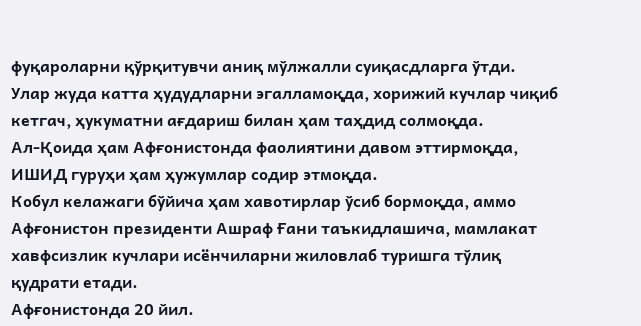фуқароларни қўрқитувчи аниқ мўлжалли суиқасдларга ўтди.
Улар жуда катта ҳудудларни эгалламоқда, хорижий кучлар чиқиб кетгач, ҳукуматни ағдариш билан ҳам таҳдид солмоқда.
Ал-Қоида ҳам Афғонистонда фаолиятини давом эттирмоқда, ИШИД гуруҳи ҳам ҳужумлар содир этмоқда.
Кобул келажаги бўйича ҳам хавотирлар ўсиб бормоқда, аммо Афғонистон президенти Ашраф Ғани таъкидлашича, мамлакат хавфсизлик кучлари исёнчиларни жиловлаб туришга тўлиқ қудрати етади.
Афғонистонда 20 йил.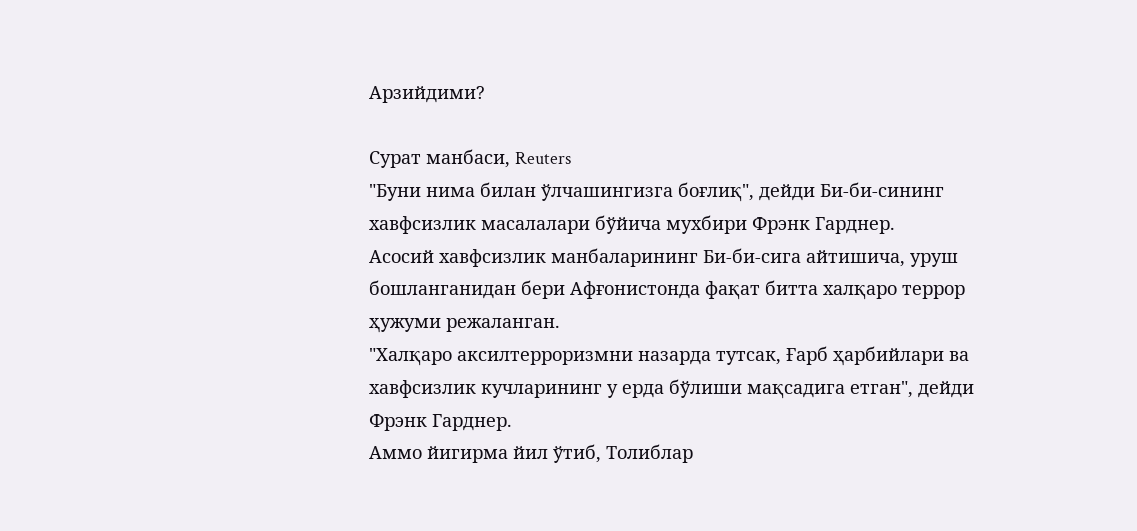Арзийдими?

Сурат манбаси, Reuters
"Буни нима билан ўлчашингизга боғлиқ", дейди Би-би-сининг хавфсизлик масалалари бўйича мухбири Фрэнк Гарднер.
Асосий хавфсизлик манбаларининг Би-би-сига айтишича, уруш бошланганидан бери Афғонистонда фақат битта халқаро террор ҳужуми режаланган.
"Халқаро аксилтерроризмни назарда тутсак, Ғарб ҳарбийлари ва хавфсизлик кучларининг у ерда бўлиши мақсадига етган", дейди Фрэнк Гарднер.
Аммо йигирма йил ўтиб, Толиблар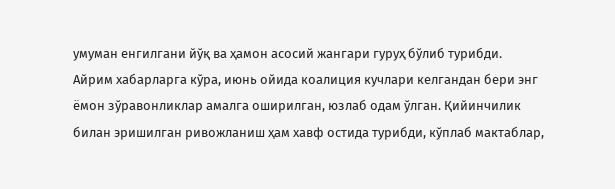умуман енгилгани йўқ ва ҳамон асосий жангари гуруҳ бўлиб турибди.
Айрим хабарларга кўра, июнь ойида коалиция кучлари келгандан бери энг ёмон зўравонликлар амалга оширилган, юзлаб одам ўлган. Қийинчилик билан эришилган ривожланиш ҳам хавф остида турибди, кўплаб мактаблар,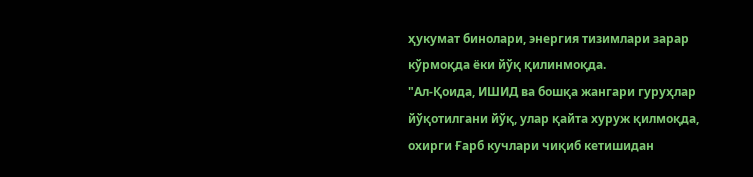ҳукумат бинолари, энергия тизимлари зарар кўрмоқда ёки йўқ қилинмоқда.
"Ал-Қоида, ИШИД ва бошқа жангари гуруҳлар йўқотилгани йўқ, улар қайта хуруж қилмоқда, охирги Ғарб кучлари чиқиб кетишидан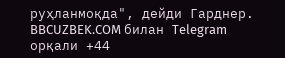руҳланмоқда", дейди Гарднер.
BBCUZBEK.COM билан Telegram орқали +44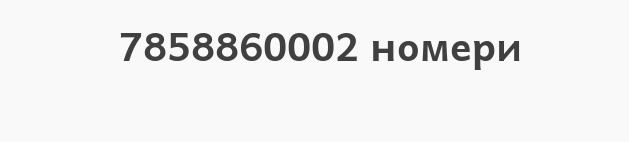7858860002 номери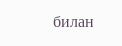билан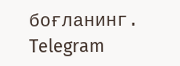боғланинг.
Telegram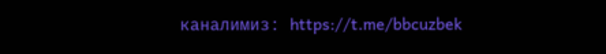каналимиз: https://t.me/bbcuzbek